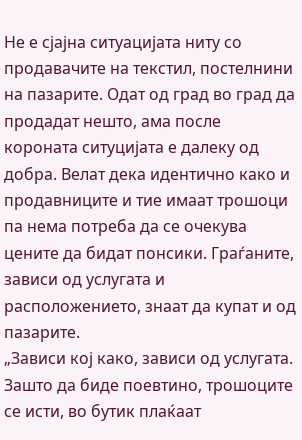Не е сјаjна ситуацијата ниту со продавачите на текстил, постелнини на пазарите. Одат од град во град да продадат нешто, ама после короната ситуцијата е далеку од добра. Велат дека идентично како и продавниците и тие имаат трошоци па нема потреба да се очекува цените да бидат понсики. Граѓаните, зависи од услугата и расположението, знаат да купат и од пазарите.
„Зависи кој како, зависи од услугата. Зашто да биде поевтино, трошоците се исти, во бутик плаќаат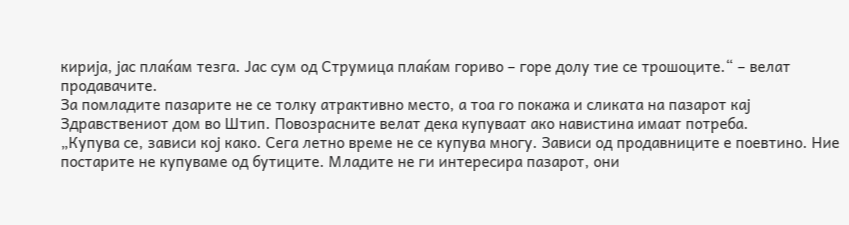кирија, јас плаќам тезга. Јас сум од Струмица плаќам гориво – горе долу тие се трошоците.“ – велат продавачите.
За помладите пазарите не се толку атрактивно место, а тоа го покажа и сликата на пазарот кај Здравствениот дом во Штип. Повозрасните велат дека купуваат ако навистина имаат потреба.
„Купува се, зависи кој како. Сега летно време не се купува многу. Зависи од продавниците е поевтино. Ние постарите не купуваме од бутиците. Младите не ги интересира пазарот, они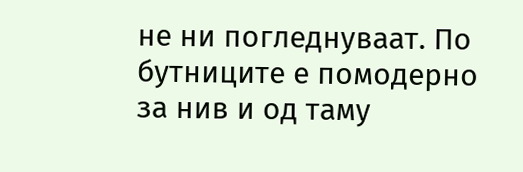не ни погледнуваат. По бутниците е помодерно за нив и од таму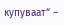купуваат“ –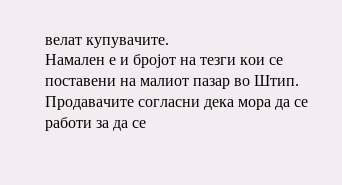велат купувачите.
Намален е и бројот на тезги кои се поставени на малиот пазар во Штип. Продавaчите согласни дека мора да се работи за да се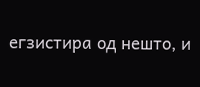егзистира од нешто, и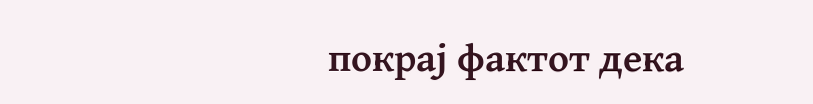покрај фактот дека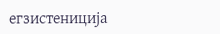егзистениција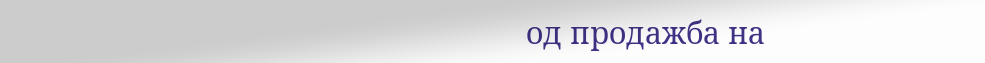од продажба на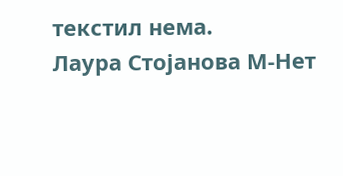текстил нема.
Лаура Стојанова М-Нет